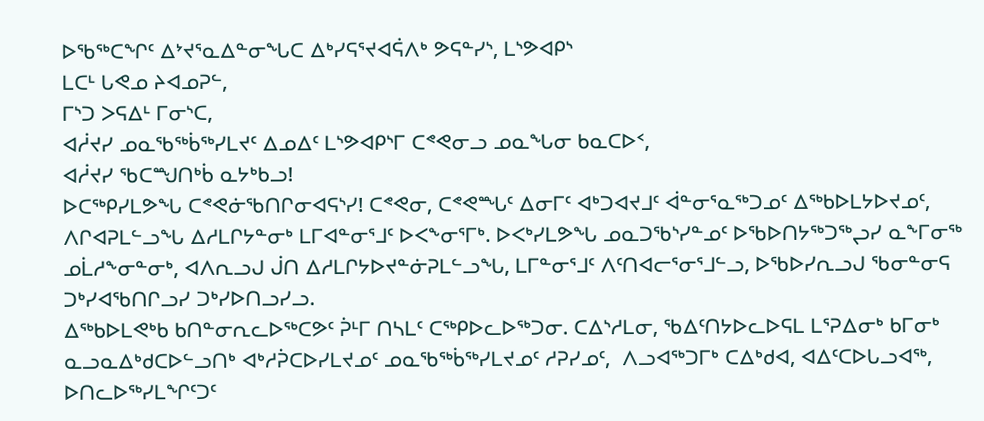ᐅᖃᖅᑕᖏᑦ ᐃᔾᔪᕐᓇᐃᓐᓂᖓᑕ ᐃᒃᓯᕋᕐᔪᐊᕌᐱᒃ ᕗᕋᓐᓯᔅ, ᒪᔅᕗᐊᑭᔅ
ᒪᑕᒻ ᒐᕙᓄ ᔨᐊᓄᕈᓪ,
ᒥᔅᑐ ᐳᕋᐃᒻ ᒥᓂᔅᑕ,
ᐊᓲᔪᓯ ᓄᓇᖃᖅᑳᖅᓯᒪᔪᑦ ᐃᓄᐃᑦ ᒪᔅᕗᐊᑭᔅᒥ ᑕᕝᕙᓂᓗ ᓄᓇᖓᓂ ᑲᓇᑕᐅᑉ,
ᐊᓲᔪᓯ ᖃᑕᙳᑎᒃᑳ ᓇᔭᒃᑲᓗ!
ᐅᑕᖅᑭᓯᒪᕗᖓ ᑕᕝᕙᓃᖃᑎᒋᓂᐊᕋᔅᓯ! ᑕᕝᕙᓂ, ᑕᕝᕙᙵᑦ ᐃᓂᒥᑦ ᐊᒃᑐᐊᔪᒧᑦ ᐋᓐᓂᕐᓇᖅᑐᓄᑦ ᐃᖅᑲᐅᒪᔭᐅᔪᓄᑦ, ᐱᒋᐊᕈᒪᓪᓗᖓ ᐃᓱᒪᒋᔭᓐᓂᒃ ᒪᒥᐊᓐᓂᕐᒧᑦ ᐅᐸᖕᓂᕐᒥᒃ. ᐅᐸᒃᓯᒪᕗᖓ ᓄᓇᑐᖃᔅᓯᓐᓄᑦ ᐅᖃᐅᑎᔭᖅᑐᖅᖢᓯ ᓇᖕᒥᓂᖅ ᓄᒫᓱᖕᓂᓐᓂᒃ, ᐊᐱᕆᓗᒍ ᒎᑎ ᐃᓱᒪᒋᔭᐅᔪᓐᓃᕈᒪᓪᓗᖓ, ᒪᒥᓐᓂᕐᒧᑦ ᐱᑦᑎᐊᓕᕐᓂᕐᒧᓪᓗ, ᐅᖃᐅᓯᕆᓗᒍ ᖃᓂᓐᓂᕋ ᑐᒃᓯᐊᖃᑎᒋᓗᓯ ᑐᒃᓯᐅᑎᓗᓯᓗ.
ᐃᖅᑲᐅᒪᕙᒃᑲ ᑲᑎᓐᓂᕆᓚᐅᖅᑕᕗᑦ ᕉᒻᒥ ᑎᓴᒪᑦ ᑕᖅᑭᐅᓚᐅᖅᑐᓂ. ᑕᐃᔅᓱᒪᓂ, ᖃᐃᑦᑎᔭᐅᓚᐅᕋᒪ ᒪᕐᕈᐃᓂᒃ ᑲᒥᓂᒃ ᓇᓗᓇᐃᒃᑯᑕᐅᓪᓗᑎᒃ ᐊᒃᓱᕉᑕᐅᓯᒪᔪᓄᑦ ᓄᓇᖃᖅᑳᖅᓯᒪᔪᓄᑦ ᓱᕈᓯᓄᑦ,  ᐱᓗᐊᖅᑐᒥᒃ ᑕᐃᒃᑯᐊ, ᐊᐃᑦᑕᐅᒐᓗᐊᖅ, ᐅᑎᓚᐅᖅᓯᒪᖏᑦᑐᑦ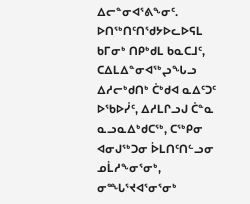ᐃᓕᓐᓂᐊᕐᕕᖕᓂᑦ. ᐅᑎᖅᑎᑦᑎᖁᔭᐅᓚᐅᕋᒪ ᑲᒥᓂᒃ ᑎᑭᒃᑯᒪ ᑲᓇᑕᒧᑦ, ᑕᐃᒪᐃᓐᓂᐊᖅᖢᖓᓗ ᐃᓱᓕᒃᑯᑎᒃ ᑖᒃᑯᐊ ᓇᐃᑦᑐᑦ ᐅᖃᐅᓰᑦ, ᐃᓱᒪᒋᓗᒍ ᑖᓐᓇ ᓇᓗᓇᐃᒃᑯᑕᖅ, ᑕᖅᑭᓂ ᐊᓂᒍᖅᑐᓂ ᐆᒪᑎᑦᑎᓪᓗᓂ ᓄᒫᓱᖕᓂᕐᓂᒃ, ᓂᙵᕐᔪᐊᕐᓂᕐᓂᒃ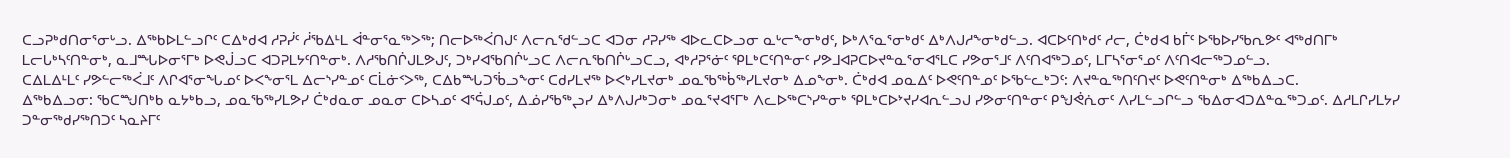ᑕᓗᕈᒃᑯᑎᓂᕐᓂᒡᓗ. ᐃᖅᑲᐅᒪᓪᓗᒋᑦ ᑕᐃᒃᑯᐊ ᓱᕈᓰᑦ ᓲᖃᐃᒻᒪ ᐋᓐᓂᕐᓇᖅᐳᖅ; ᑎᓕᐅᖅᐹᑎᒍᑦ ᐱᓕᕆᖁᓪᓗᑕ ᐊᑐᓂ ᓱᕈᓯᖅ ᐊᐅᓚᑕᐅᓗᓂ ᓇᒡᓕᖕᓂᒃᑯᑦ, ᐅᒃᐱᕐᓇᕐᓂᒃᑯᑦ ᐃᒃᐱᒍᓱᖕᓂᒃᑯᓪᓗ. ᐊᑕᐅᑦᑎᒃᑯᑦ ᓱᓕ, ᑖᒃᑯᐊ ᑲᒦᑦ ᐅᖃᐅᓯᖃᕆᕗᑦ ᐊᖅᑯᑎᒥᒃ ᒪᓕᒐᒃᓴᑦᑎᓐᓂᒃ, ᓇᒧᙵᐅᓂᕐᒥᒃ ᐅᕙᒎᓗᑕ ᐊᑐᕈᒪᔭᑦᑎᓐᓂᒃ. ᐱᓱᖃᑎᒌᒍᒪᕗᒍᑦ, ᑐᒃᓯᐊᖃᑎᒌᒡᓗᑕ ᐱᓕᕆᖃᑎᒌᒡᓗᑕᓗ, ᐊᒃᓱᕈᕐᓃᑦ ᕿᒪᒃᑕᑦᑎᓐᓂᑦ ᓯᕗᒧᐊᕈᑕᐅᔪᓐᓇᕐᓂᐊᕐᒪᑕ ᓯᕗᓂᕐᒧᑦ ᐱᑦᑎᐊᖅᑐᓄᑦ, ᒪᒥᓴᕐᓂᕐᓄᑦ ᐱᑦᑎᐊᓕᖅᑐᓄᓪᓗ.
ᑕᐃᒪᐃᒻᒪᑦ ᓯᕗᓪᓕᖅᐹᒧᑦ ᐱᒋᐊᕐᓂᖓᓄᑦ ᐅᐸᖕᓂᕐᒪ ᐃᓕᔅᓯᓐᓄᑦ ᑕᒫᓃᑉᐳᖅ, ᑕᐃᑲᙵᑐᖄᓗᖕᓂᑦ ᑕᑯᓯᒪᔪᖅ ᐅᐸᒃᓯᒪᔪᓂᒃ ᓄᓇᖃᖅᑳᖅᓯᒪᔪᓂᒃ ᐃᓄᖕᓂᒃ. ᑖᒃᑯᐊ ᓄᓇᐃᑦ ᐅᕙᑦᑎᓐᓄᑦ ᐅᖃᓪᓚᒃᑐᑦ: ᐱᔪᓐᓇᖅᑎᑦᑎᔪᑦ ᐅᕙᑦᑎᓐᓂᒃ ᐃᖅᑲᐃᓗᑕ.
ᐃᖅᑲᐃᓗᓂ: ᖃᑕᙳᑎᒃᑲ ᓇᔭᒃᑲᓗ, ᓄᓇᖃᖅᓯᒪᕗᓯ ᑖᒃᑯᓇᓂ ᓄᓇᓂ ᑕᐅᓴᓄᑦ ᐊᕐᕌᒍᓄᑦ, ᐃᓅᓯᖃᖅᖢᓯ ᐃᒃᐱᒍᓱᒃᑐᓂᒃ ᓄᓇᕐᔪᐊᕐᒥᒃ ᐱᓚᐅᖅᑕᔅᓯᓐᓂᒃ ᕿᒪᒃᑕᐅᔾᔪᓯᐊᕆᓪᓗᒍ ᓯᕗᓂᑦᑎᓐᓂᑦ ᑭᖑᕚᕇᓂᑦ ᐱᓯᒪᓪᓗᒋᓪᓗ ᖃᐃᓂᐊᑐᐃᓐᓇᖅᑐᓄᑦ. ᐃᓱᒪᒋᓯᒪᔭᓯ ᑐᓐᓂᖅᑯᓯᖅᑎᑐᑦ ᓴᓇᔨᒥᑦ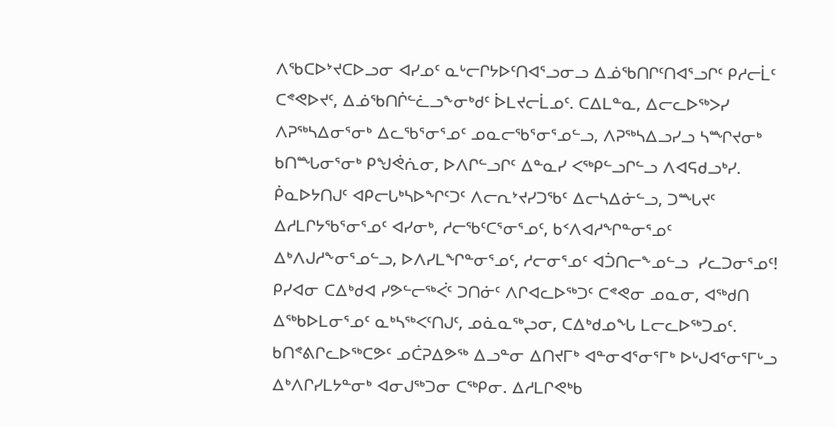ᐱᖃᑕᐅᔾᔪᑕᐅᓗᓂ ᐊᓯᓄᑦ ᓇᒡᓕᒋᔭᐅᑦᑎᐊᕐᓗᓂᓗ ᐃᓅᖃᑎᒋᑦᑎᐊᕐᓗᒋᑦ ᑭᓱᓕᒫᑦ ᑕᕝᕙᐅᔪᑦ, ᐃᓅᖃᑎᒌᓪᓛᓗᖕᓂᒃᑯᑦ ᐆᒪᔪᓕᒫᓄᑦ. ᑕᐃᒪᓐᓇ, ᐃᓕᓚᐅᖅᐳᓯ ᐱᕈᖅᓴᐃᓂᕐᓂᒃ ᐃᓚᖃᕐᓂᕐᓄᑦ ᓄᓇᓕᖃᕐᓂᕐᓄᓪᓗ, ᐱᕈᖅᓴᐃᓗᓯᓗ ᓴᙱᔪᓂᒃ ᑲᑎᙵᓂᕐᓂᒃ ᑭᖑᕚᕇᓂ, ᐅᐱᒋᓪᓗᒋᑦ ᐃᓐᓇᓯ ᐸᖅᑭᓪᓗᒋᓪᓗ ᐱᐊᕋᑯᓗᒃᓯ. ᑮᓇᐅᔭᑎᒍᑦ ᐊᑭᓕᒐᒃᓴᐅᖏᑦᑐᑦ ᐱᓕᕆᔾᔪᓯᑐᖃᑦ ᐃᓕᓴᐃᓃᓪᓗ, ᑐᙵᔪᑦ ᐃᓱᒪᒋᔭᖃᕐᓂᕐᓄᑦ ᐊᓯᓂᒃ, ᓱᓕᖃᑦᑕᕐᓂᕐᓄᑦ, ᑲᑉᐱᐊᓱᖏᓐᓂᕐᓄᑦ ᐃᒃᐱᒍᓱᖕᓂᕐᓄᓪᓗ, ᐅᐱᓯᒪᖏᓐᓂᕐᓄᑦ, ᓱᓕᓂᕐᓄᑦ ᐊᑑᑎᓕᖕᓄᓪᓗ  ᓯᓚᑐᓂᕐᓄᑦ!
ᑭᓯᐊᓂ ᑕᐃᒃᑯᐊ ᓯᕗᓪᓕᖅᐹᑦ ᑐᑎᓃᑦ ᐱᒋᐊᓚᐅᖅᑐᑦ ᑕᕝᕙᓂ ᓄᓇᓂ, ᐊᖅᑯᑎ ᐃᖅᑲᐅᒪᓂᕐᓄᑦ ᓇᒃᓴᖅᐸᑦᑎᒍᑦ, ᓄᓈᓇᖅᖢᓂ, ᑕᐃᒃᑯᓄᖓ ᒪᓕᓚᐅᖅᑐᓄᑦ. ᑲᑎᕝᕕᒋᓚᐅᖅᑕᕗᑦ ᓄᑖᕈᐃᕗᖅ ᐃᓗᓐᓂ ᐃᑎᔪᒥᒃ ᐊᓐᓂᐊᕐᓂᕐᒥᒃ ᐅᒡᒍᐊᕐᓂᕐᒥᒡᓗ ᐃᒃᐱᒋᓯᒪᔭᓐᓂᒃ ᐊᓂᒍᖅᑐᓂ ᑕᖅᑭᓂ. ᐃᓱᒪᒋᕙᒃᑲ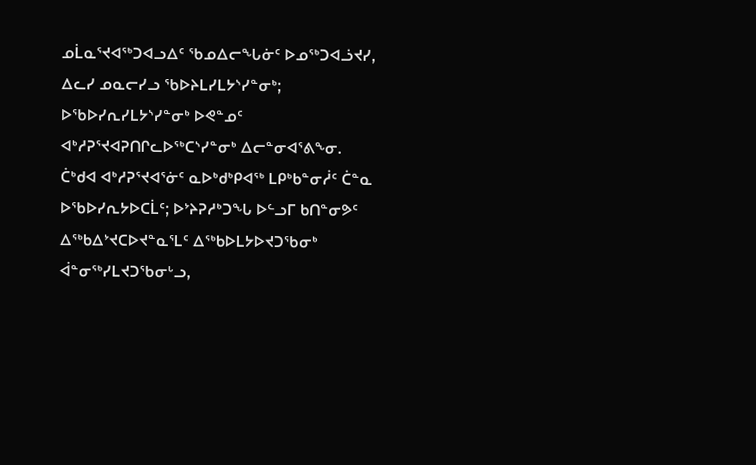ᓄᒫᓇᕐᔪᐊᖅᑐᐊᓗᐃᑦ ᖃᓄᐃᓕᖓᓃᑦ ᐅᓄᖅᑐᐊᓘᔪᓯ, ᐃᓚᓯ ᓄᓇᓕᓯᓗ ᖃᐅᔨᒪᓯᒪᔭᔅᓯᓐᓂᒃ; ᐅᖃᐅᓯᕆᓯᒪᔭᔅᓯᓐᓂᒃ ᐅᕙᓐᓄᑦ ᐊᒃᓱᕈᕐᔪᐊᕈᑎᒋᓚᐅᖅᑕᔅᓯᓐᓂᒃ ᐃᓕᓐᓂᐊᕐᕕᖕᓂ. ᑖᒃᑯᐊ ᐊᒃᓱᕈᕐᔪᐊᕐᓃᑦ ᓇᐅᒃᑯᒃᑭᐊᖅ ᒪᑭᒃᑲᓐᓂᓲᑦ ᑖᓐᓇ ᐅᖃᐅᓯᕆᔭᐅᑕᒫᑦ; ᐅᔾᔨᕈᓱᒃᑐᖓ ᐅᓪᓗᒥ ᑲᑎᓐᓂᕗᑦ ᐃᖅᑲᐃᔾᔪᑕᐅᔪᓐᓇᕐᒪᑦ ᐃᖅᑲᐅᒪᔭᐅᔪᑐᖃᓂᒃ ᐋᓐᓂᖅᓯᒪᔪᑐᖃᓂᒡᓗ,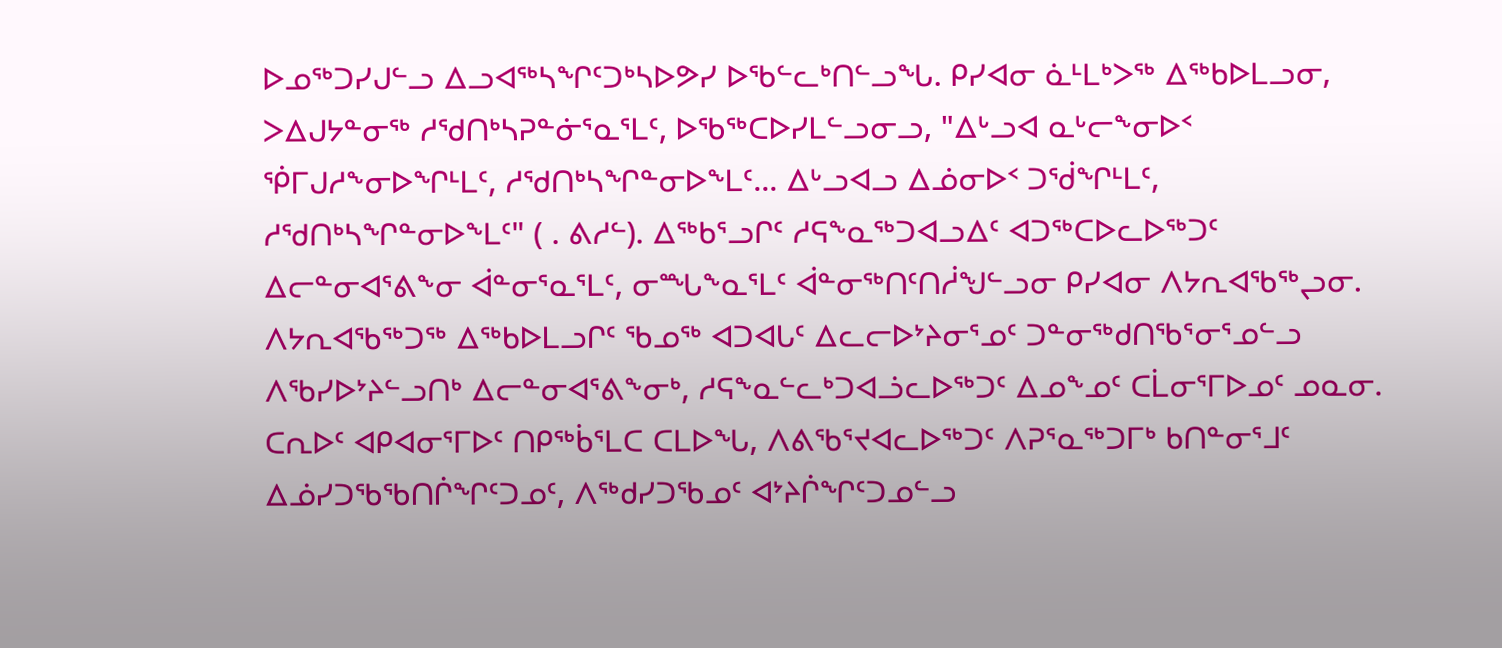ᐅᓄᖅᑐᓯᒍᓪᓗ ᐃᓗᐊᖅᓴᖏᑦᑐᒃᓴᐅᕗᓯ ᐅᖃᓪᓚᒃᑎᓪᓗᖓ. ᑭᓯᐊᓂ ᓈᒻᒪᒃᐳᖅ ᐃᖅᑲᐅᒪᓗᓂ, ᐳᐃᒍᔭᓐᓂᖅ ᓱᖁᑎᒃᓴᕈᓐᓃᕐᓇᕐᒪᑦ, ᐅᖃᖅᑕᐅᓯᒪᓪᓗᓂᓗ, "ᐃᒡᓗᐊ ᓇᒡᓕᖕᓂᐅᑉ ᖀᒥᒍᓱᖕᓂᐅᖏᒻᒪᑦ, ᓱᖁᑎᒃᓴᖏᓐᓂᐅᖕᒪᑦ... ᐃᒡᓗᐊᓗ ᐃᓅᓂᐅᑉ ᑐᖂᖏᒻᒪᑦ, ᓱᖁᑎᒃᓴᖏᓐᓂᐅᖕᒪᑦ" ( . ᕕᓱᓪ). ᐃᖅᑲᕐᓗᒋᑦ ᓱᕋᖕᓇᖅᑐᐊᓗᐃᑦ ᐊᑐᖅᑕᐅᓚᐅᖅᑐᑦ ᐃᓕᓐᓂᐊᕐᕕᖕᓂ ᐋᓐᓂᕐᓇᕐᒪᑦ, ᓂᙵᖕᓇᕐᒪᑦ ᐋᓐᓂᖅᑎᑦᑎᓲᖑᓪᓗᓂ ᑭᓯᐊᓂ ᐱᔭᕆᐊᖃᖅᖢᓂ.
ᐱᔭᕆᐊᖃᖅᑐᖅ ᐃᖅᑲᐅᒪᓗᒋᑦ ᖃᓄᖅ ᐊᑐᐊᒐᑦ ᐃᓚᓕᐅᔾᔨᓂᕐᓄᑦ ᑐᓐᓂᖅᑯᑎᖃᕐᓂᕐᓄᓪᓗ ᐱᖃᓯᐅᔾᔨᓪᓗᑎᒃ ᐃᓕᓐᓂᐊᕐᕕᖕᓂᒃ, ᓱᕋᖕᓇᓪᓚᒃᑐᐊᓘᓚᐅᖅᑐᑦ ᐃᓄᖕᓄᑦ ᑕᒫᓂᕐᒥᐅᓄᑦ ᓄᓇᓂ. ᑕᕆᐅᑦ ᐊᑭᐊᓂᕐᒥᐅᑦ ᑎᑭᖅᑳᕐᒪᑕ ᑕᒪᐅᖓ, ᐱᕕᖃᕐᔪᐊᓚᐅᖅᑐᑦ ᐱᕈᕐᓇᖅᑐᒥᒃ ᑲᑎᓐᓂᕐᒧᑦ ᐃᓅᓯᑐᖃᖃᑎᒌᖏᑦᑐᓄᑦ, ᐱᖅᑯᓯᑐᖃᓄᑦ ᐊᔾᔨᒌᖏᑦᑐᓄᓪᓗ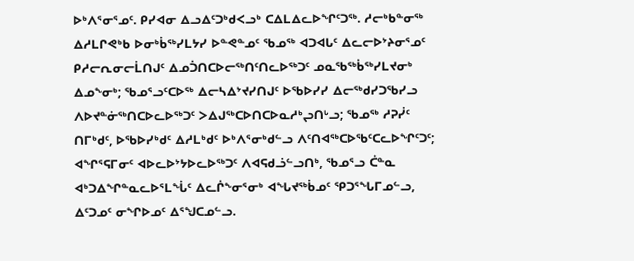ᐅᒃᐱᕐᓂᕐᓄᑦ. ᑭᓯᐊᓂ ᐃᓗᐃᑦᑐᒃᑯᐸᓗᒃ ᑕᐃᒪᐃᓚᐅᖏᑦᑐᖅ. ᓱᓕᒃᑲᓐᓂᖅ ᐃᓱᒪᒋᕙᒃᑲ ᐅᓂᒃᑳᖅᓯᒪᔭᓯ ᐅᓐᕙᓐᓄᑦ ᖃᓄᖅ ᐊᑐᐊᒐᑦ ᐃᓚᓕᐅᔾᔨᓂᕐᓄᑦ ᑭᓱᓕᕆᓂᓕᒫᑎᒍᑦ ᐃᓄᑑᑎᑕᐅᓕᖅᑎᑦᑎᓚᐅᖅᑐᑦ ᓄᓇᖃᖅᑳᖅᓯᒪᔪᓂᒃ ᐃᓄᖕᓂᒃ; ᖃᓄᕐᓗᑦᑕᐅᖅ ᐃᓕᓴᐃᔾᔪᓯᑎᒍᑦ ᐅᖃᐅᓯᓯ ᐃᓕᖅᑯᓯᑐᖃᓯᓗ ᐱᐅᔪᓐᓃᖅᑎᑕᐅᓚᐅᖅᑐᑦ ᐳᐃᒍᖅᑕᐅᑎᑕᐅᓇᓱᒃᖢᑎᒡᓗ; ᖃᓄᖅ ᓱᕈᓰᑦ ᑎᒥᒃᑯᑦ, ᐅᖃᐅᓯᒃᑯᑦ ᐃᓱᒪᒃᑯᑦ ᐅᒃᐱᕐᓂᒃᑯᓪᓗ ᐱᑦᑎᐊᖅᑕᐅᖃᑦᑕᓚᐅᖏᑦᑐᑦ; ᐊᖏᕐᕋᒥᓂᑦ ᐊᐅᓚᐅᔾᔭᐅᓚᐅᖅᑐᑦ ᐱᐊᕋᑯᓘᓪᓗᑎᒃ, ᖃᓄᕐᓗ ᑖᓐᓇ ᐊᒃᑐᐃᖏᓐᓇᓚᐅᕐᒪᖔᑦ ᐃᓚᒌᖕᓂᕐᓂᒃ ᐊᖓᔪᖅᑳᓄᑦ ᕿᑐᕐᖓᒥᓄᓪᓗ, ᐃᑦᑐᓄᑦ ᓂᖏᐅᓄᑦ ᐃᕐᖑᑕᓄᓪᓗ.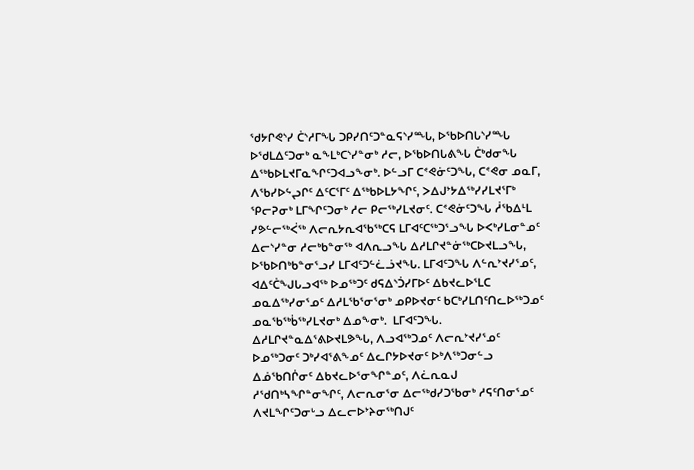ᖁᔭᒋᕙᔅᓯ ᑖᔅᓱᒥᖓ ᑐᑭᓯᑎᑦᑐᓐᓇᕋᔅᓯᙵ, ᐅᖃᐅᑎᒐᔅᓯᙵ ᐅᖁᒪᐃᑦᑐᓂᒃ ᓇᖕᒪᒃᑕᔅᓯᓐᓂᒃ ᓱᓕ, ᐅᖃᐅᑎᒐᕕᖓ ᑖᒃᑯᓂᖓ ᐃᖅᑲᐅᒪᔪᒥᓇᖏᑦᑐᐊᓗᖕᓂᒃ. ᐅᓪᓗᒥ ᑕᕝᕙᓃᑦᑐᖓ, ᑕᕝᕙᓂ ᓄᓇᒥ, ᐱᖃᓯᐅᖦᖢᒋᑦ ᐃᑦᑕᕐᒥᑦ ᐃᖅᑲᐅᒪᔭᖏᑦ, ᐳᐃᒍᔾᔭᐃᖅᓯᓯᒪᔪᕐᒥᒃ ᕿᓕᕈᓂᒃ ᒪᒥᖏᑦᑐᓂᒃ ᓱᓕ ᑭᓕᖅᓯᒪᔪᓂᑦ. ᑕᕝᕙᓃᑦᑐᖓ ᓲᖃᐃᒻᒪ ᓯᕗᓪᓕᖅᐹᖅ ᐱᓕᕆᔭᕆᐊᖃᖅᑕᕋ ᒪᒥᐊᑦᑕᖅᑐᕐᓗᖓ ᐅᐸᒃᓯᒪᓂᓐᓄᑦ ᐃᓕᔅᓯᓐᓂ ᓱᓕᒃᑲᓐᓂᖅ ᐊᐱᕆᓗᖓ ᐃᓱᒪᒋᔪᓐᓃᖅᑕᐅᔪᒪᓗᖓ, ᐅᖃᐅᑎᒃᑲᓐᓂᕐᓗᓯ ᒪᒥᐊᑦᑐᓪᓛᓘᔪᖓ. ᒪᒥᐊᑦᑐᖓ ᐱᓪᕆᔾᔪᓯᕐᓄᑦ, ᐊᐃᑦᑖᖑᒐᓗᐊᖅ ᐅᓄᖅᑐᑦ ᑯᕋᐃᔅᑑᓯᒥᐅᑦ ᐃᑲᔪᓚᐅᕐᒪᑕ ᓄᓇᐃᖅᓯᓂᕐᓄᑦ ᐃᓱᒪᖃᕐᓂᕐᓂᒃ ᓄᑭᐅᔪᓂᑦ ᑲᑕᒃᓯᒪᑎᑦᑎᓚᐅᖅᑐᓄᑦ ᓄᓇᖃᖅᑳᖅᓯᒪᔪᓂᒃ ᐃᓄᖕᓂᒃ.  ᒪᒥᐊᑦᑐᖓ. ᐃᓱᒪᒋᔪᓐᓇᐃᕐᕕᐅᔪᒪᕗᖓ, ᐱᓗᐊᖅᑐᓄᑦ ᐱᓕᕆᔾᔪᓯᕐᓄᑦ ᐅᓄᖅᑐᓂᑦ ᑐᒃᓯᐊᕐᕕᖕᓄᑦ ᐃᓚᒋᔭᐅᔪᓂᑦ ᐅᒃᐱᖅᑐᓂᓪᓗ ᐃᓅᖃᑎᒌᓂᑦ ᐃᑲᔪᓚᐅᕐᓂᖏᓐᓄᑦ, ᐱᓛᕆᓇᒍ ᓱᖁᑎᒃᓴᖏᓐᓂᖏᑦ, ᐱᓕᕆᓂᕐᓂ ᐃᓕᖅᑯᓯᑐᖃᓂᒃ ᓱᕋᑦᑎᓂᕐᓄᑦ ᐱᔪᒪᖏᑦᑐᓂᒡᓗ ᐃᓚᓕᐅᔾᔨᓂᖅᑎᒍᑦ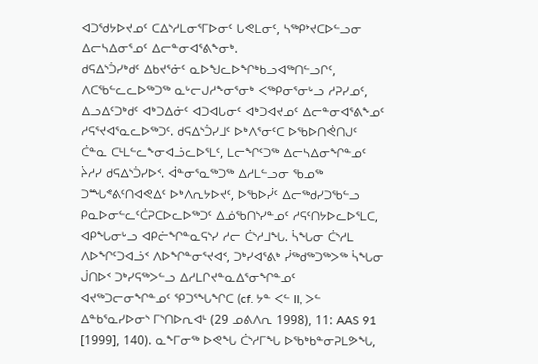ᐊᑐᖁᔭᐅᔪᓄᑦ ᑕᐃᔅᓱᒪᓂᕐᒥᐅᓂᑦ ᒐᕙᒪᓂᑦ, ᓴᖅᑭᔾᔪᑕᐅᓪᓗᓂ ᐃᓕᓴᐃᓂᕐᓄᑦ ᐃᓕᓐᓂᐊᕐᕕᖕᓂᒃ.
ᑯᕋᐃᔅᑑᓯᒃᑯᑦ ᐃᑲᔪᕐᓃᑦ ᓇᐅᖑᓚᐅᖏᒃᑲᓗᐊᖅᑎᓪᓗᒋᑦ, ᐱᑕᖃᓪᓚᓚᐅᖅᑐᖅ ᓇᒡᓕᒍᓱᖕᓂᕐᓂᒃ ᐸᖅᑭᓂᕐᓂᒡᓗ ᓱᕈᓯᓄᑦ, ᐃᓗᐃᑦᑐᒃᑯᑦ ᐊᒃᑐᐃᓃᑦ ᐊᑐᐊᒐᓂᑦ ᐊᒃᑐᐊᔪᓄᑦ ᐃᓕᓐᓂᐊᕐᕕᖕᓄᑦ ᓱᕋᕐᔪᐊᕐᓇᓚᐅᖅᑐᑦ. ᑯᕋᐃᔅᑑᓯᒧᑦ ᐅᒃᐱᕐᓂᑦᑕ ᐅᖃᐅᑎᕚᑎᒍᑦ ᑖᓐᓇ ᑕᒻᒪᓪᓚᖕᓂᐊᓘᓚᐅᕐᒪᑦ, ᒪᓕᖏᑦᑐᖅ ᐃᓕᓴᐃᓂᖏᓐᓄᑦ ᔩᓱᓯ ᑯᕋᐃᔅᑑᓯᐅᑉ. ᐋᓐᓂᕐᓇᖅᑐᖅ ᐃᓱᒪᓪᓗᓂ ᖃᓄᖅ ᑐᙵᕝᕕᑦᑎᐊᕙᐃᑦ ᐅᒃᐱᕆᔭᐅᔪᑦ, ᐅᖃᐅᓰᑦ ᐃᓕᖅᑯᓯᑐᖃᓪᓗ ᑭᓇᐅᓂᓪᓚᑦᑖᕈᑕᐅᓚᐅᖅᑐᑦ ᐃᓅᖃᑎᔅᓯᓐᓄᑦ ᓱᕋᑦᑎᔭᐅᓚᐅᕐᒪᑕ, ᐊᑭᖓᓂᒡᓗ ᐊᑭᓖᖏᓐᓇᕋᔅᓯ ᓱᓕ ᑖᔅᓱᒧᖓ. ᓵᖓᓂ ᑖᔅᓱᒪ ᐱᐅᖏᑦᑐᐊᓘᑉ ᐱᐅᖏᓐᓂᕐᔪᐊᑉ, ᑐᒃᓯᐊᕐᕕᒃ ᓰᖅᑯᖅᑐᖅᐳᖅ ᓵᖓᓂ ᒎᑎᐅᑉ ᑐᒃᓯᕋᖅᐳᓪᓗ ᐃᓱᒪᒋᔪᓐᓇᐃᕐᓂᖏᓐᓄᑦ ᐊᔪᖅᑐᓕᓂᖏᓐᓄᑦ ᕿᑐᕐᖓᖏᑕ (cf. ᔭᓐ ᐸᓪ II, ᐳᓪ ᐃᓐᑲᕐᓇᓯᐅᓂᔅ ᒥᔅᑎᐅᕆᐊᒻ (29 ᓄᕕᐱᕆ 1998), 11: AAS 91 [1999], 140). ᓇᖕᒥᓂᖅ ᐅᕙᖓ ᑖᔅᓱᒥᖓ ᐅᖃᒃᑲᓐᓂᕈᒪᕗᖓ,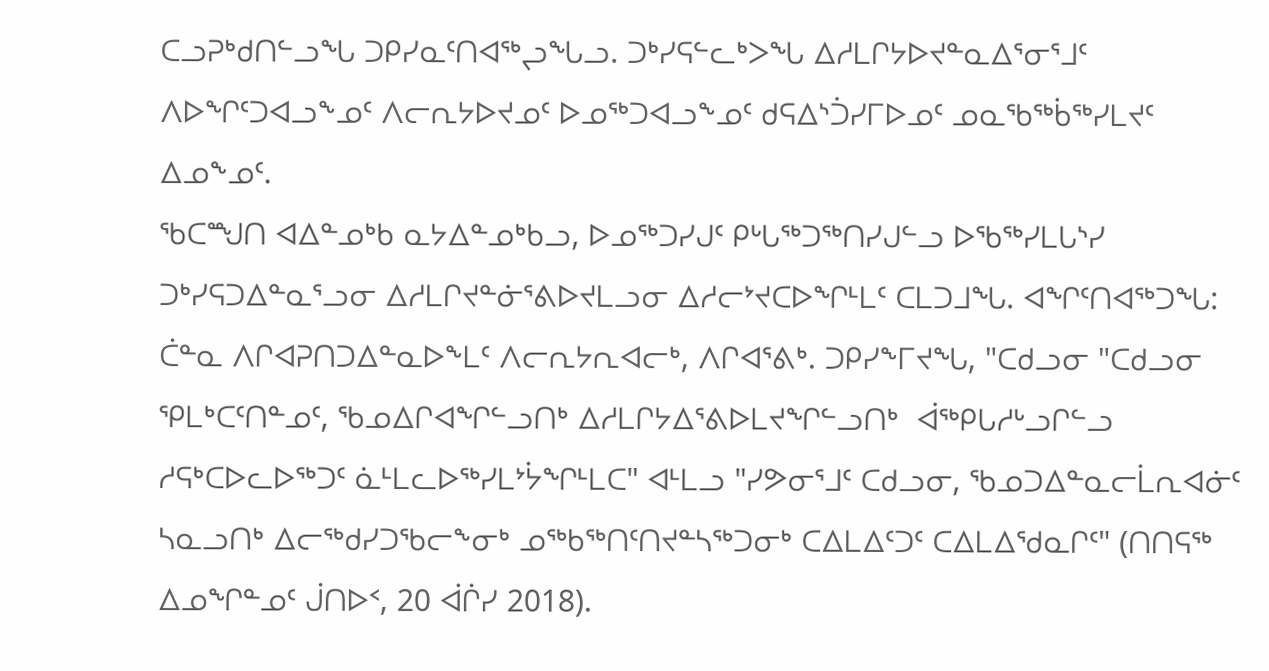ᑕᓗᕈᒃᑯᑎᓪᓗᖓ ᑐᑭᓯᓇᑦᑎᐊᖅᖢᖓᓗ. ᑐᒃᓯᕋᓪᓚᒃᐳᖓ ᐃᓱᒪᒋᔭᐅᔪᓐᓇᐃᕐᓂᕐᒧᑦ ᐱᐅᖏᑦᑐᐊᓗᖕᓄᑦ ᐱᓕᕆᔭᐅᔪᓄᑦ ᐅᓄᖅᑐᐊᓗᖕᓄᑦ ᑯᕋᐃᔅᑑᓯᒥᐅᓄᑦ ᓄᓇᖃᖅᑳᖅᓯᒪᔪᑦ ᐃᓄᖕᓄᑦ.
ᖃᑕᙳᑎ ᐊᐃᓐᓄᒃᑲ ᓇᔭᐃᓐᓄᒃᑲᓗ, ᐅᓄᖅᑐᓯᒍᑦ ᑭᒡᒐᖅᑐᖅᑎᓯᒍᓪᓗ ᐅᖃᖅᓯᒪᒐᔅᓯ ᑐᒃᓯᕋᑐᐃᓐᓇᕐᓗᓂ ᐃᓱᒪᒋᔪᓐᓃᕐᕕᐅᔪᒪᓗᓂ ᐃᓱᓕᔾᔪᑕᐅᖏᒻᒪᑦ ᑕᒪᑐᒧᖓ. ᐊᖏᑦᑎᐊᖅᑐᖓ: ᑖᓐᓇ ᐱᒋᐊᕈᑎᑐᐃᓐᓇᐅᖕᒪᑦ ᐱᓕᕆᔭᕆᐊᓕᒃ, ᐱᒋᐊᕐᕕᒃ. ᑐᑭᓯᖕᒥᔪᖓ, "ᑕᑯᓗᓂ "ᑕᑯᓗᓂ ᕿᒪᒃᑕᑦᑎᓐᓄᑦ, ᖃᓄᐃᒋᐊᖏᓪᓗᑎᒃ ᐃᓱᒪᒋᔭᐃᕐᕕᐅᒪᔪᖏᓪᓗᑎᒃ  ᐋᖅᑭᒐᓱᒡᓗᒋᓪᓗ ᓱᕋᒃᑕᐅᓚᐅᖅᑐᑦ ᓈᒻᒪᓚᐅᖅᓯᒪᔾᔮᖏᒻᒪᑕ" ᐊᒻᒪᓗ "ᓯᕗᓂᕐᒧᑦ ᑕᑯᓗᓂ, ᖃᓄᑐᐃᓐᓇᓕᒫᕆᐊᓃᑦ ᓴᓇᓗᑎᒃ ᐃᓕᖅᑯᓯᑐᖃᓕᖕᓂᒃ ᓄᖅᑲᖅᑎᑦᑎᔪᓐᓴᖅᑐᓂᒃ ᑕᐃᒪᐃᑦᑐᑦ ᑕᐃᒪᐃᖁᓇᒋᑦ" (ᑎᑎᕋᖅ ᐃᓄᖏᓐᓄᑦ ᒎᑎᐅᑉ, 20 ᐋᒌᓯ 2018).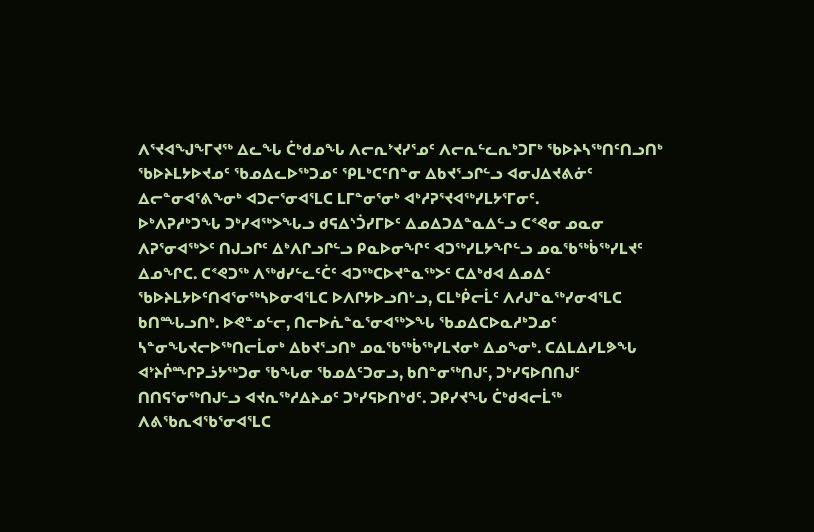ᐱᕐᔪᐊᖑᖕᒥᔪᖅ ᐃᓚᖓ ᑖᒃᑯᓄᖓ ᐱᓕᕆᔾᔪᓯᕐᓄᑦ ᐱᓕᕆᓪᓚᕆᒃᑐᒥᒃ ᖃᐅᔨᓴᖅᑎᑦᑎᓗᑎᒃ ᖃᐅᔨᒪᔭᐅᔪᓄᑦ ᖃᓄᐃᓚᐅᖅᑐᓄᑦ ᕿᒪᒃᑕᑦᑎᓐᓂ ᐃᑲᔪᕐᓗᒋᓪᓗ ᐊᓂᒍᐃᔪᕕᓃᑦ ᐃᓕᓐᓂᐊᕐᕕᖕᓂᒃ ᐊᑐᓕᕐᓂᐊᕐᒪᑕ ᒪᒥᓐᓂᕐᓂᒃ ᐊᒃᓱᕈᕐᔪᐊᖅᓯᒪᔭᕐᒥᓂᑦ.
ᐅᒃᐱᕈᓱᒃᑐᖓ ᑐᒃᓯᐊᖅᐳᖓᓗ ᑯᕋᐃᔅᑑᓯᒥᐅᑦ ᐃᓄᐃᑐᐃᓐᓇᐃᓪᓗ ᑕᕝᕙᓂ ᓄᓇᓂ ᐱᕈᕐᓂᐊᖅᐳᑦ ᑎᒍᓗᒋᑦ ᐃᒃᐱᒋᓗᒋᓪᓗ ᑭᓇᐅᓂᖏᑦ ᐊᑐᖅᓯᒪᔭᖏᓪᓗ ᓄᓇᖃᖅᑳᖅᓯᒪᔪᑦ ᐃᓄᖏᑕ. ᑕᕝᕙᑐᖅ ᐱᖅᑯᓯᓪᓚᑦᑖᑦ ᐊᑐᖅᑕᐅᔪᓐᓇᖅᐳᑦ ᑕᐃᒃᑯᐊ ᐃᓄᐃᑦ ᖃᐅᔨᒪᔭᐅᑦᑎᐊᕐᓂᖅᓴᐅᓂᐊᕐᒪᑕ ᐅᐱᒋᔭᐅᓗᑎᒡᓗ, ᑕᒪᒃᑮᓕᒫᑦ ᐱᓱᒍᓐᓇᖅᓯᓂᐊᕐᒪᑕ ᑲᑎᙵᓗᑎᒃ. ᐅᕙᓐᓄᓪᓕ, ᑎᓕᐅᕇᓐᓇᕐᓂᐊᖅᐳᖓ ᖃᓄᐃᑕᐅᓇᓱᒃᑐᓄᑦ ᓴᓐᓂᖓᔪᓕᐅᖅᑎᓕᒫᓂᒃ ᐃᑲᔪᕐᓗᑎᒃ ᓄᓇᖃᖅᑳᖅᓯᒪᔪᓂᒃ ᐃᓄᖕᓂᒃ. ᑕᐃᒪᐃᓯᒪᕗᖓ ᐊᔾᔨᒌᙱᕈᓘᔭᖅᑐᓂ ᖃᖓᓂ ᖃᓄᐃᑦᑐᓂᓗ, ᑲᑎᓐᓂᖅᑎᒍᑦ, ᑐᒃᓯᕋᐅᑎᑎᒍᑦ ᑎᑎᕋᕐᓂᖅᑎᒍᓪᓗ ᐊᔪᕆᖅᓱᐃᔨᓄᑦ ᑐᒃᓯᕋᐅᑎᒃᑯᑦ. ᑐᑭᓯᔪᖓ ᑖᒃᑯᐊᓕᒫᖅ ᐱᕕᖃᕆᐊᖃᕐᓂᐊᕐᒪᑕ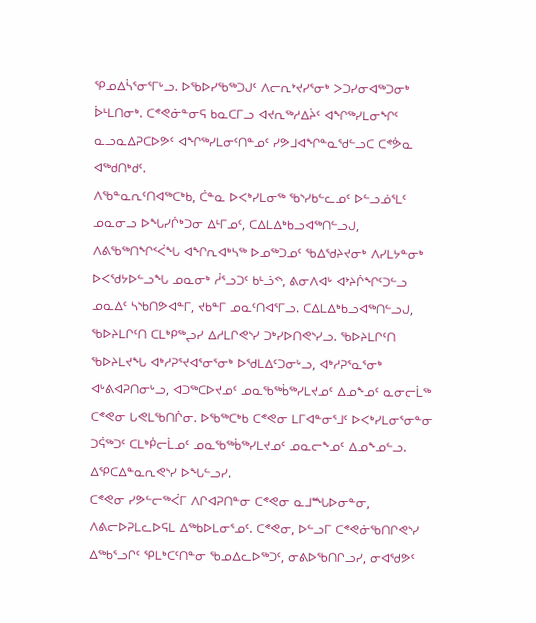ᕿᓄᐃᓵᕐᓂᕐᒥᒡᓗ. ᐅᖃᐅᓯᖃᖅᑐᒍᑦ ᐱᓕᕆᔾᔪᓯᕐᓂᒃ ᐳᑐᓯᓂᐊᖅᑐᓂᒃ ᐆᒻᒪᑎᓂᒃ. ᑕᕝᕙᓃᓐᓂᕋ ᑲᓇᑕᒥᓗ ᐊᔪᕆᖅᓱᐃᔩᑦ ᐊᖏᖅᓯᒪᓂᖏᑦ ᓇᓗᓇᐃᕈᑕᐅᕗᑦ ᐊᖏᖅᓯᒪᓂᑦᑎᓐᓄᑦ ᓯᕗᒧᐊᖏᓐᓇᖁᓪᓗᑕ ᑕᕝᕘᓇ ᐊᖅᑯᑎᒃᑯᑦ.
ᐱᖃᓐᓇᕆᑦᑎᐊᖅᑕᒃᑲ, ᑖᓐᓇ ᐅᐸᒃᓯᒪᓂᖅ ᖃᔅᓯᑲᓪᓚᓄᑦ ᐅᓪᓗᓅᕐᒪᑦ ᓄᓇᓂᓗ ᐅᖓᓯᒌᒃᑐᓂ ᐃᒻᒥᓄᑦ, ᑕᐃᒪᐃᒃᑲᓗᐊᖅᑎᓪᓗᒍ, ᐱᕕᖃᖅᑎᖏᑉᐹᖓ ᐊᖏᕆᐊᒃᓴᖅ ᐅᓄᖅᑐᓄᑦ ᖃᐃᖁᔨᔪᓂᒃ ᐱᓯᒪᔭᓐᓂᒃ ᐅᐸᖁᔭᐅᓪᓗᖓ ᓄᓇᓂᒃ ᓲᕐᓗᑐᑦ ᑲᒻᓘᑉᔅ, ᕕᓂᐱᐊᒡ ᐊᔾᔨᒌᖏᑦᑐᓪᓗ ᓄᓇᐃᑦ ᓴᔅᑲᑎᕗᐊᓐᒥ, ᔪᑲᓐᒥ ᓄᓇᑦᑎᐊᕐᒥᓗ. ᑕᐃᒪᐃᒃᑲᓗᐊᖅᑎᓪᓗᒍ, ᖃᐅᔨᒪᒋᑦᑎ ᑕᒪᒃᑭᖅᖢᓯ ᐃᓱᒪᒋᕙᔅᓯ ᑐᒃᓯᐅᑎᕙᔅᓯᓗ. ᖃᐅᔨᒪᒋᑦᑎ ᖃᐅᔨᒪᔪᖓ ᐊᒃᓱᕈᕐᔪᐊᕐᓂᕐᓂᒃ ᐅᖁᒪᐃᑦᑐᓂᒡᓗ, ᐊᒃᓱᕈᕐᓇᕐᓂᒃ ᐊᒡᕕᐊᕈᑎᓂᒡᓗ, ᐊᑐᖅᑕᐅᔪᓄᑦ ᓄᓇᖃᖅᑳᖅᓯᒪᔪᓄᑦ ᐃᓄᖕᓄᑦ ᓇᓂᓕᒫᖅ ᑕᕝᕙᓂ ᒐᕙᒪᖃᑎᒌᓂ. ᐅᖃᖅᑕᒃᑲ ᑕᕝᕙᓂ ᒪᒥᐊᓐᓂᕐᒧᑦ ᐅᐸᒃᓯᒪᓂᕐᓂᓐᓂ ᑐᕌᖅᑐᑦ ᑕᒪᒃᑮᓕᒫᓄᑦ ᓄᓇᖃᖅᑳᖅᓯᒪᔪᓄᑦ ᓄᓇᓕᖕᓄᑦ ᐃᓄᖕᓄᓪᓗ. ᐃᕿᑕᐃᓐᓇᕆᕙᔅᓯ ᐅᖓᓪᓗᓯ.
ᑕᕝᕙᓂ ᓯᕗᓪᓕᖅᐹᒥ ᐱᒋᐊᕈᑎᓐᓂ ᑕᕝᕙᓂ ᓇᒧᙵᐅᓂᓐᓂ, ᐱᕕᓕᐅᕈᒪᓚᐅᕋᒪ ᐃᖅᑲᐅᒪᓂᕐᓄᑦ. ᑕᕝᕙᓂ, ᐅᓪᓗᒥ ᑕᕝᕙᓃᖃᑎᒋᕙᔅᓯ ᐃᖅᑲᕐᓗᒋᑦ ᕿᒪᒃᑕᑦᑎᓐᓂ ᖃᓄᐃᓚᐅᖅᑐᑦ, ᓂᕕᐅᖃᑎᒋᓗᓯ, ᓂᐊᖁᕗᑦ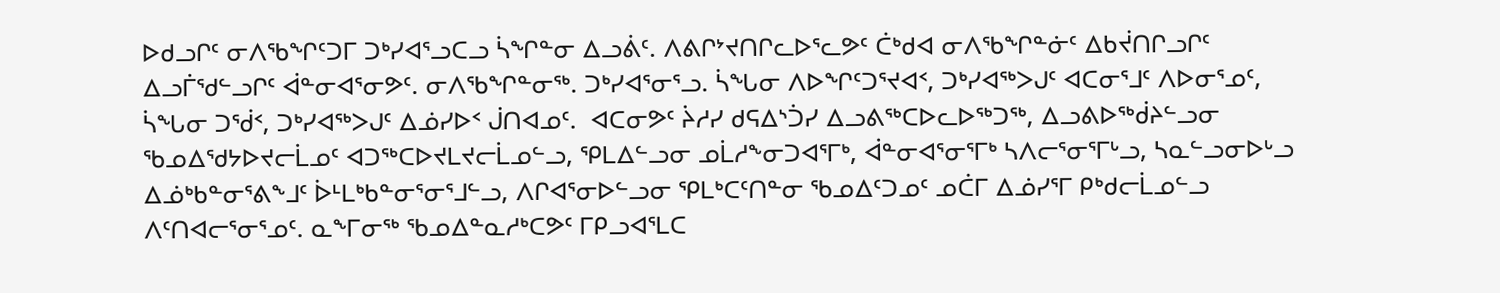ᐅᑯᓗᒋᑦ ᓂᐱᖃᖏᑦᑐᒥ ᑐᒃᓯᐊᕐᓗᑕᓗ ᓵᖏᓐᓂ ᐃᓗᕖᑦ. ᐱᕕᒋᔾᔪᑎᒋᓚᐅᕐᓚᕗᑦ ᑖᒃᑯᐊ ᓂᐱᖃᖏᓐᓃᑦ ᐃᑲᔫᑎᒋᓗᒋᑦ ᐃᓗᒦᖁᓪᓗᒋᑦ ᐋᓐᓂᐊᕐᓂᕗᑦ. ᓂᐱᖃᖏᓐᓂᖅ. ᑐᒃᓯᐊᕐᓂᕐᓗ. ᓵᖓᓂ ᐱᐅᖏᑦᑐᕐᔪᐊᑉ, ᑐᒃᓯᐊᖅᐳᒍᑦ ᐊᑕᓂᕐᒧᑦ ᐱᐅᓂᕐᓄᑦ, ᓵᖓᓂ ᑐᖂᑉ, ᑐᒃᓯᐊᖅᐳᒍᑦ ᐃᓅᓯᐅᑉ ᒎᑎᐊᓄᑦ.  ᐊᑕᓂᕗᑦ ᔩᓱᓯ ᑯᕋᐃᔅᑑᓯ ᐃᓗᕕᖅᑕᐅᓚᐅᖅᑐᖅ, ᐃᓗᕕᐅᖅᑰᔨᓪᓗᓂ ᖃᓄᐃᖁᔭᐅᔪᓕᒫᓄᑦ ᐊᑐᖅᑕᐅᔪᒪᔪᓕᒫᓄᓪᓗ, ᕿᒪᐃᓪᓗᓂ ᓄᒫᓱᖕᓂᑐᐊᕐᒥᒃ, ᐋᓐᓂᐊᕐᓂᕐᒥᒃ ᓴᐱᓕᕐᓂᕐᒥᒡᓗ, ᓴᓇᓪᓗᓂᐅᒡᓗ ᐃᓅᒃᑲᓐᓂᕐᕕᖕᒧᑦ ᐆᒻᒪᒃᑲᓐᓂᕐᓂᕐᒧᓪᓗ, ᐱᒋᐊᕐᓂᐅᓪᓗᓂ ᕿᒪᒃᑕᑦᑎᓐᓂ ᖃᓄᐃᑦᑐᓄᑦ ᓄᑖᒥ ᐃᓅᓯᕐᒥ ᑭᒃᑯᓕᒫᓄᓪᓗ ᐱᑦᑎᐊᓕᕐᓂᕐᓄᑦ. ᓇᖕᒥᓂᖅ ᖃᓄᐃᓐᓇᓱᒃᑕᕗᑦ ᒥᑭᓗᐊᕐᒪᑕ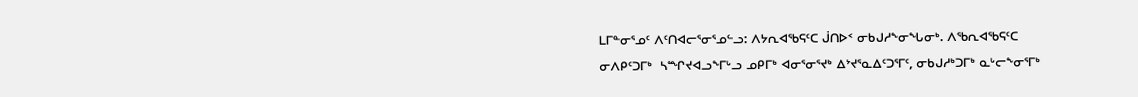ᒪᒥᓐᓂᕐᓄᑦ ᐱᑦᑎᐊᓕᕐᓂᕐᓄᓪᓗ: ᐱᔭᕆᐊᖃᕋᑦᑕ ᒎᑎᐅᑉ ᓂᑲᒍᓱᖕᓂᖓᓂᒃ. ᐱᖃᕆᐊᖃᕋᑦᑕ ᓂᐱᑭᑦᑐᒥᒃ  ᓴᙱᔪᐊᓗᖕᒥᒡᓗ ᓄᑭᒥᒃ ᐊᓂᕐᓂᕐᔪᒃ ᐃᔾᔪᕐᓇᐃᑦᑐᕐᒥᑦ, ᓂᑲᒍᓱᒃᑐᒥᒃ ᓇᒡᓕᖕᓂᕐᒥᒃ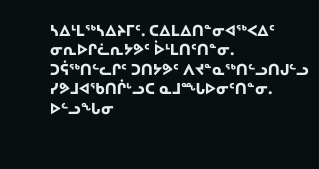ᓴᐃᒻᒪᖅᓴᐃᔨᒥᑦ. ᑕᐃᒪᐃᑎᓐᓂᐊᖅᐸᐃᑦ ᓂᕆᐅᒋᓛᕆᔭᕗᑦ ᐆᒻᒪᑎᑦᑎᓐᓂ. ᑐᕌᖅᑎᓪᓚᒋᑦ ᑐᑎᔭᕗᑦ ᐱᔪᓐᓇᖅᑎᓪᓗᑎᒍᓪᓗ ᓯᕗᒧᐊᖃᑎᒌᒡᓗᑕ ᓇᒧᙵᐅᓂᑦᑎᓐᓂ.
ᐅᓪᓗᖓᓂ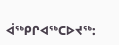ᐋᖅᑭᒋᐊᖅᑕᐅᔪᖅ: